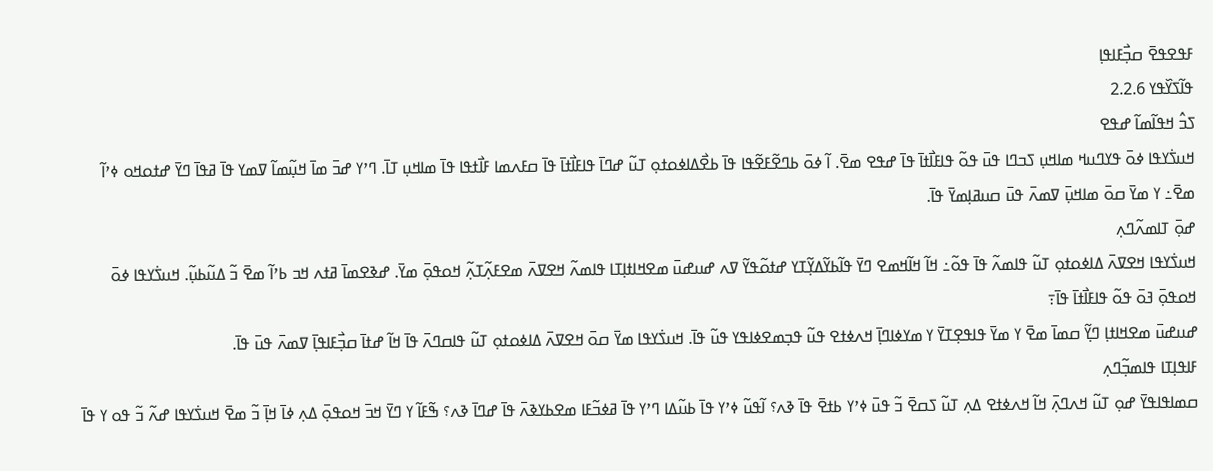ߓߟߐߟߐ߫ ߛߏ߲߯ߓߊߟߊ߲
ߟߊ߬ߖߌ߰ߟߌ 2.2.6
ߖߏ߮ ߞߟߊ߬ߘߊ߬ ߝߟߐ
ߞߎߖ߭ߌߟߊ ߦߋ߫ ߟߌߣߎߞ ߘߊߞߎ߲ ߖߏߣߊ ߟߎ߫ ߟߋ߬ ߟߊߓߊ߯ߙߊ߫ ߟߊ߫ ߝߟߐ ߘߐ߫. ߊ߬ ߦߋ߫ ߕߣߐ߬ߓߐ߬ߟߊ ߟߊ߫ ߕߐ߯ߡߊߦߋߙߋ߲ ߠߎ߬ ߝߣߊ߫ ߟߊߓߊ߯ߙߊ߫ ߟߊ߫ ߛߓߍߘߊ ߓߊ߯ߙߟߊ ߟߊ߫ ߘߊߞߎ߲ ߠߊ߫. ߣߴߌ ߝߏ߫ ߘߊ߫ ߞߎ߲߬ߘߊ߬ ߜߘߌ ߟߊ߫ ߥߟߊ߫ ߣߌ߫ ߝߙߋߞߋ ߦߴߊ߬ ߘߐ߫߸ ߌ ߘߌ߫ ߛߋ߫ ߘߊߞߎ߲߫ ߜߘߍ߫ ߟߎ߫ ߛߎߥߊ߲ߘߌ߫ ߟߊ߫.
ߝߋ߲߫ ߠߊߘߍ߬ߣߍ߲
ߞߎߖ߭ߌߟߊ ߞߐߜߍ߫ ߡߊߦߋߙߋ߲ ߠߎ߬ ߟߊߘߍ߬ ߟߊ߫ ߟߋ߬߸ ߞߊ߬ ߞߊ߬ߞߘߐ ߣߌ߫ ߟߊ߬ߕߌ߬ߡߌ߲߬ߠߌ ߝߙߋ߬ߟߌ߬ ߜߍ ߝߎߝߎ߫ ߘߐߞߊߙߊ߲ߠߊ ߟߊߘߍ߬ ߞߐߜߍ߫ ߘߐߓߍ߲߬ߠߍ߲߬ ߞߋߟߋ߲߫ ߘߌ߫. ߝߢߐߘߊ߫ ߥߙߍ ߞߏ ߕߴߊ߬ ߘߐ߫ ߏ߬ ߡߎ߬ߕߎ߲߬. ߞߎߖ߭ߌߟߊ ߦߋ߫ ߞߋߟߋ߲߫ ߔߋ߫ ߟߋ߬ ߟߊߓߊ߯ߙߊ߫ ߟߊ߫߹
ߝߎߝߎ߫ ߘߐߞߊߙߊ߲ ߣߌ߲߬ ߛߘߊ߫ ߘߐ߫ ߌ ߘߌ߫ ߟߊߟߐ߲ߠߌ߫ ߌ ߘߌߦߊߣߊ߲߫ ߞߍߦߙߐ ߟߎ߬ ߟߏ߲ߘߐߦߊߟߌ ߟߎ߬ ߟߊ߫. ߞߎߖ߭ߌߟߊ ߘߌ߫ ߛߋ߫ ߞߐߜߍ߫ ߡߊߦߋߙߋ߲ ߠߎ߬ ߟߊߛߣߍ߫ ߟߊ߫ ߞߊ߬ ߝߙߊ߫ ߛߏ߲߯ߓߊߟߊ߲߫ ߜߘߍ߫ ߟߎ߫ ߟߊ߫.
ߓߊߟߊ߲ߠߊ ߟߊߘߏ߲߬ߣߍ߲
ߛߘߊߟߊߟߌ߫ ߝߋ߲ ߠߎ߬ ߞߍߣߍ߲߫ ߞߊ߬ ߞߍߦߙߐ ߡߍ߲ ߠߎ߬ ߖߛߐ߫ ߏ߬ ߟߎ߫ ߦߴߌ ߕߙߐ߫ ߟߊ߫ ߢߍ؟ ߊ߬ߟߎ߬ ߦߴߌ ߟߊ߫ ߕߎ߬ߡߊ ߣߴߌ ߟߊ߫ ߥߦߏ߬ߓߊ ߘߐߕߌߢߍ߫ ߟߊ߫ ߝߣߊ߫ ߢߍ؟ ߒ߬ߓߊ߬ ߌ ߣߌ߫ ߞߏ߫ ߞߋߟߋ߲߫ ߡߍ߲ ߦߊ߫ ߞߊ߲߫ ߏ߬ ߘߐ߫ ߞߎߖ߭ߌߟߊ ߝߍ߬ ߏ߬ ߟߋ ߌ ߟߊ߫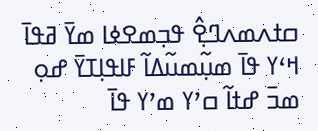ߛߙߍߘߍߣߐ߲߮ ߟߏ߲ߘߐߦߊ ߘߌ߫ ߥߟߊ߫ ߞߵߌ ߟߊ߫ ߘߎ߲߬ߘߎ߬ߡߊ߬ ߓߊߟߊ߲ߠߌ߫ ߝߋ߲ ߘߏ߫ ߝߙߊ߬ ߛߴߌ ߘߴߌ ߟߊ߫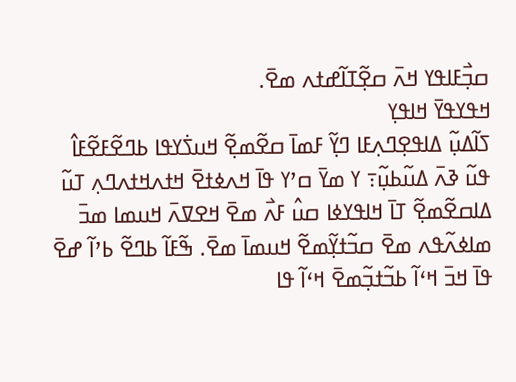ߛߏ߲߯ߓߊߟߌ ߞߍ߫ ߛߐ߲߬ߠߊ߬ߝߙߍ ߘߐ߫.
ߞߟߌߟߌ߫ ߞߊߟߌ߲
ߖߊ߬ߡߎ߲߬ ߡߊߟߐ߲ߣߍ߲ߓߊ ߣߌ߲߬ ߓߘߊ߫ ߛߐ߬ߘߐ߲߬ ߞߎߖ߭ߌߟߊ ߕߣߐ߬ߓߐ߬ߓߊ߮ ߟߎ߬ ߢߍ߫ ߡߎ߬ߕߎ߲߬߹ ߌ ߘߌ߫ ߛߴߌ ߟߊ߫ ߞߍߦߙߐ߫ ߞߙߍߞߙߍߣߍ߲ ߠߎ߬ ߡߊߛߐ߬ߘߐ߲߬ ߠߊ߫ ߞߊߟߌߦߊ ߛߎ߮ ߓߍ߯ ߘߐ߫ ߞߐߜߍ߫ ߞߎߘߊ ߘߏ߫ ߘߊߦߍ߬ߟߍ ߘߐ߫ ߛߏ߬ߙߌ߲߬ߘߐ߬ ߞߎߘߊ߫ ߘߐ߫. ߒ߬ߓߊ߬ ߕߣߐ߬ ߕߴߊ߬ ߝߐ߫ ߟߊ߫ ߞߏ߫ ߞߵߊ߬ ߕߏ߬ߙߏ߲߬ߘߐ߫ ߞߵߊ߬ ߟߊ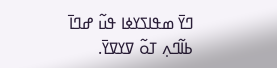ߣߌ߫ ߘߟߊߖߌߦߊ ߟߎ߬ ߝߣߊ߫ ߕߊ߬ߣߍ߲ ߠߋ߬ ߜߌߜߌ߫.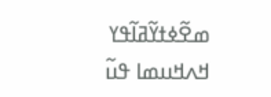ߘߐ߬ߦߙߌ߬ߥߊ߬ߟߌ ߞߍߞߎߘߊ ߟߎ߬